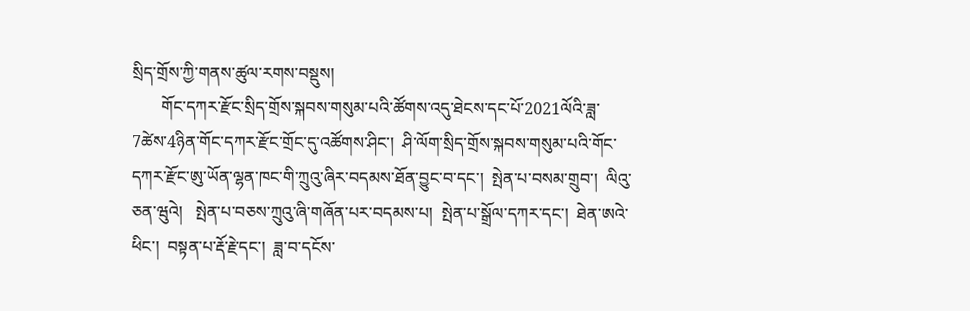སྲིད་གྲོས་ཀྱི་གནས་ཚུལ་རགས་བསྡུས།
       གོང་དཀར་རྫོང་སྲིད་གྲོས་སྐབས་གསུམ་པའི་ཚོགས་འདུ་ཐེངས་དང་པོ་2021ལོའི་ཟླ་7ཚེས་4ཉིན་གོང་དཀར་རྫོང་གྲོང་དུ་འཚོགས་ཤིང་།  ཤི་ལོག་སྲིད་གྲོས་སྐབས་གསུམ་པའི་གོང་དཀར་རྫོང་ཨུ་ཡོན་ལྷན་ཁང་གི་ཀྲུའུ་ཞིར་བདམས་ཐོན་བྱུང་བ་དང་།  སྤེན་པ་བསམ་གྲུབ་།  ལིའུ་ཅན་ཝུའེ།   སྤེན་པ་བཅས་ཀྲུའུ་ཞི་གཞོན་པར་བདམས་པ།  སྤེན་པ་སྒྲོལ་དཀར་དང་།  ཐེན་ཨའེ་ཕིང་།  བསྟན་པ་རྡོ་རྗེ་དང་།  ཟླ་བ་དངོས་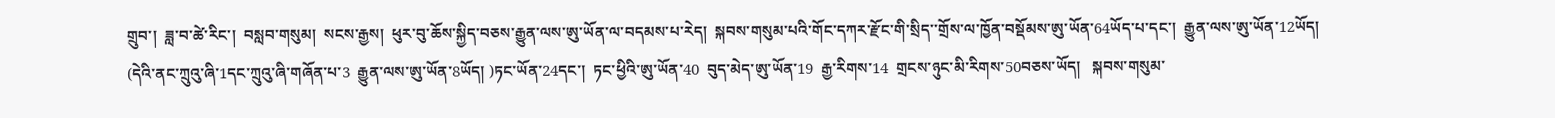གྲུབ་།  ཟླ་བ་ཚེ་རིང་།  བསླབ་གསུམ།  སངས་རྒྱས།  ཕུར་བུ་ཆོས་སྐྱིད་བཅས་རྒྱུན་ལས་ཨུ་ཡོན་ལ་བདམས་པ་རེད།  སྐབས་གསུམ་པའི་གོང་དཀར་རྫོང་གི་སྲིད་་གྲོས་ལ་ཁྱོན་བསྡོམས་ཨུ་ཡོན་64ཡོད་པ་དང་།  རྒྱུན་ལས་ཨུ་ཡོན་12ཡོད།  (དེའི་ནང་ཀྲུའུ་ཞི་1དང་ཀྲུའུ་ཞི་གཞོན་པ་3  རྒྱུན་ལས་ཨུ་ཡོན་8ཡོད། )ཏང་ཡོན་24དང་།  ཏང་ཕྱིའི་ཨུ་ཡོན་40  བུད་མེད་ཨུ་ཡོན་19  རྒྱ་རིགས་14  གྲངས་ཉུང་མི་རིགས་50བཅས་ཡོད།   སྐབས་གསུམ་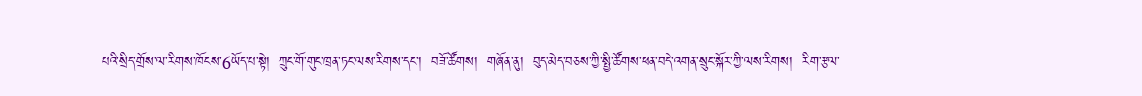པའི་སྲིད་གྲོས་ལ་རིགས་ཁོངས་6ཡོད་པ་སྟེ།  ཀྲུང་གོ་གུང་ཁྲན་ཏང་ལས་རིགས་དང་།  བཟོ་ཚོགས།  གཞོན་ནུ།  བུད་མེད་བཅས་ཀྱི་སྤྱི་ཚོགས་ཕན་བདེ་འགན་སྲུང་སྐོར་ཀྱི་ལས་རིགས།  རིག་རྩལ་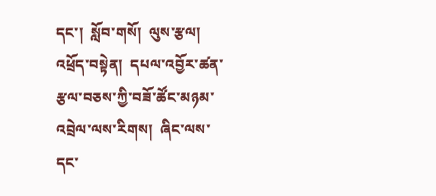དང་།  སློབ་གསོ།  ལུས་རྩལ།  འཕྲོད་བསྟེན།  དཔལ་འབྱོར་ཚན་རྩལ་བཅས་ཀྱི་བཟོ་ཚོང་མཉམ་འབྲེལ་ལས་རིགས།  ཞིང་ལས་དང་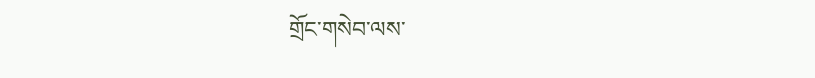གྲོང་གསེབ་ལས་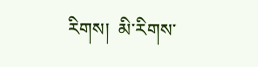རིགས།  མི་རིགས་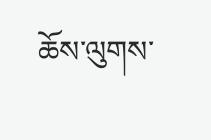ཆོས་ལུགས་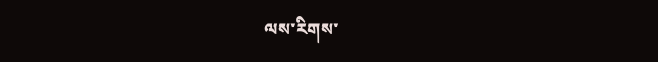ལས་རིགས་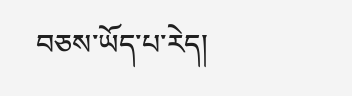བཅས་ཡོད་པ་རེད།